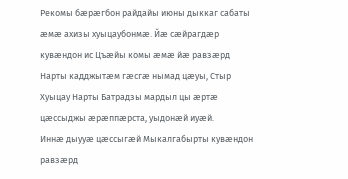Рекомы бæрæгбон райдайы июны дыккаг сабаты æмæ ахизы хуыцаубонмæ. Йæ сæйрагдæр кувæндон ис Цъæйы комы æмæ йæ равзæрд Нарты кадджытæм гæсгæ нымад цæуы, Стыр Хуыцау Нарты Батрадзы мардыл цы æртæ цæссыджы æрæппæрста, уыдонæй иуæй.
Иннæ дыууæ цæссыгæй Мыкалгабырты кувæндон равзæрд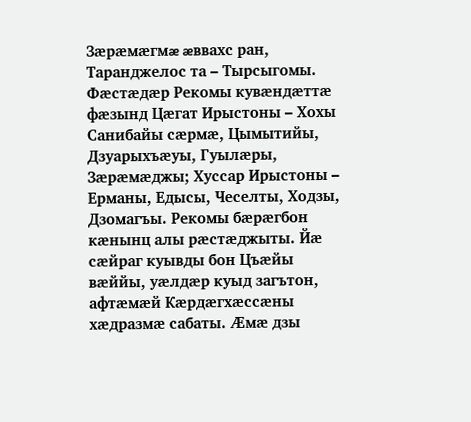Зæрæмæгмæ æввахс ран, Таранджелос та – Тырсыгомы. Фæстæдæр Рекомы кувæндæттæ фæзынд Цæгат Ирыстоны – Хохы Санибайы сæрмæ, Цымытийы, Дзуарыхъæуы, Гуылæры, Зæрæмæджы; Хуссар Ирыстоны – Ерманы, Едысы, Чеселты, Ходзы, Дзомагъы. Рекомы бæрæгбон кæнынц алы рæстæджыты. Йæ сæйраг куывды бон Цъæйы вæййы, уæлдæр куыд загътон, афтæмæй Кæрдæгхæссæны хæдразмæ сабаты. Æмæ дзы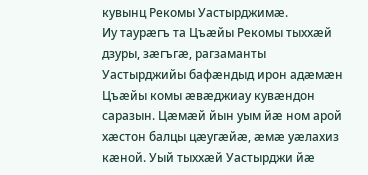кувынц Рекомы Уастырджимæ.
Иу таурæгъ та Цъæйы Рекомы тыххæй дзуры, зæгъгæ, рагзаманты Уастырджийы бафæндыд ирон адæмæн Цъæйы комы æвæджиау кувæндон саразын. Цæмæй йын уым йæ ном арой хæстон балцы цæугæйæ, æмæ уæлахиз кæной. Уый тыххæй Уастырджи йæ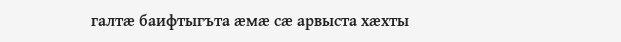галтæ баифтыгъта æмæ сæ арвыста хæхты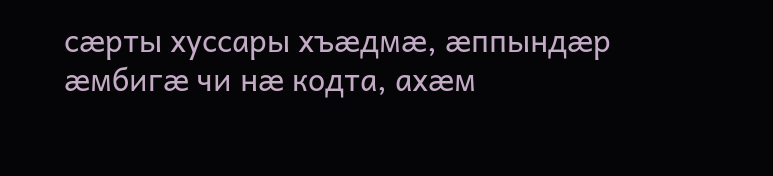сæрты хуссары хъæдмæ, æппындæр æмбигæ чи нæ кодта, ахæм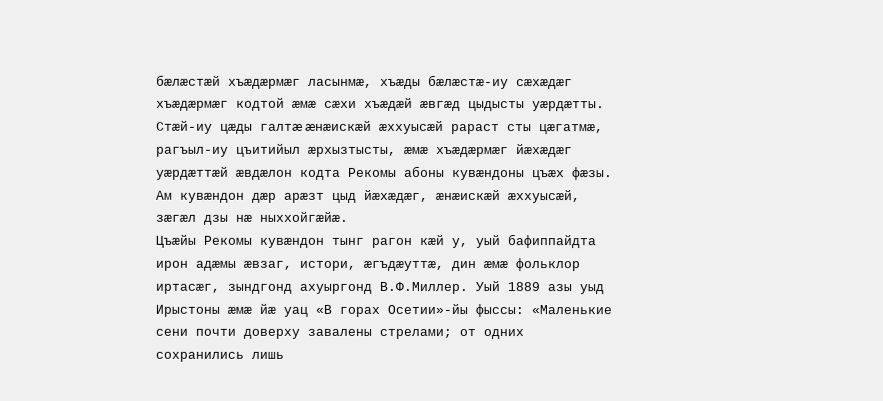бæлæстæй хъæдæрмæг ласынмæ, хъæды бæлæстæ-иу сæхæдæг хъæдæрмæг кодтой æмæ сæхи хъæдæй æвгæд цыдысты уæрдæтты. Стæй-иу цæды галтæ æнæискæй æххуысæй рараст сты цæгатмæ, рагъыл-иу цъитийыл æрхызтысты, æмæ хъæдæрмæг йæхæдæг уæрдæттæй æвдæлон кодта Рекомы абоны кувæндоны цъæх фæзы. Ам кувæндон дæр арæзт цыд йæхæдæг, æнæискæй æххуысæй, зæгæл дзы нæ ныххойгæйæ.
Цъæйы Рекомы кувæндон тынг рагон кæй у, уый бафиппайдта ирон адæмы æвзаг, истори, æгъдæуттæ, дин æмæ фольклор иртасæг, зындгонд ахуыргонд В.Ф.Миллер. Уый 1889 азы уыд Ирыстоны æмæ йæ уац «В горах Осетии»-йы фыссы: «Маленькие сени почти доверху завалены стрелами; от одних сохранились лишь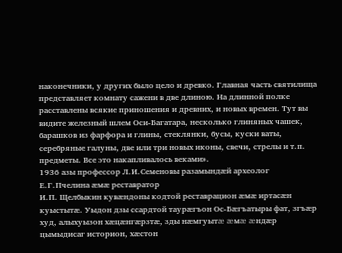наконечники, у других было цело и древко. Главная часть святилища представляет комнату сажени в две длиною. На длинной полке расставлены всякие приношения и древних, и новых времен. Тут вы видите железный шлем Оси-Багатара, несколько глиняных чашек, барашков из фарфора и глины, стеклянки, бусы, куски ваты, серебряные галуны, две или три новых иконы, свечи, стрелы и т.п. предметы. Все это накапливалось веками».
1936 азы профессор Л.И.Семеновы разамындæй археолог Е.Г.Пчелина æмæ реставратор
И.П. Щелбыкин кувæндоны кодтой реставрацион æмæ иртасæн куыстытæ. Уыдон дзы ссардтой таурæгъон Ос-Бæгъатыры фат, згъæр худ, алыхуызон хæцæнгæрзтæ, зды нæмгуытæ æмæ æндæр цымыдисаг историон, хæстон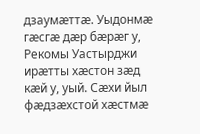дзаумæттæ. Уыдонмæ гæсгæ дæр бæрæг у, Рекомы Уастырджи ирæтты хæстон зæд кæй у, уый. Сæхи йыл фæдзæхстой хæстмæ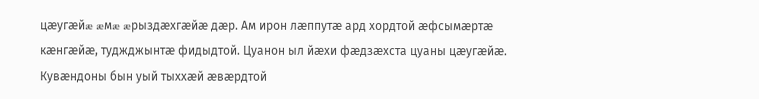цæугæйæ æмæ æрыздæхгæйæ дæр. Ам ирон лæппутæ ард хордтой æфсымæртæ кæнгæйæ, туджджынтæ фидыдтой. Цуанон ыл йæхи фæдзæхста цуаны цæугæйæ. Кувæндоны бын уый тыххæй æвæрдтой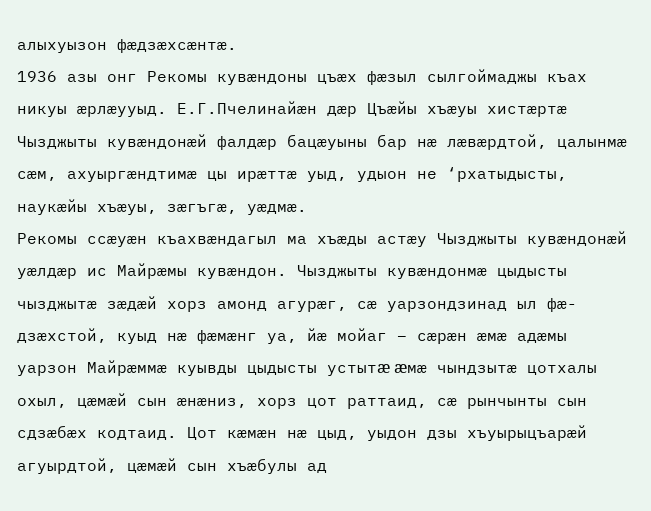алыхуызон фæдзæхсæнтæ.
1936 азы онг Рекомы кувæндоны цъæх фæзыл сылгоймаджы къах никуы æрлæууыд. Е.Г.Пчелинайæн дæр Цъæйы хъæуы хистæртæ Чызджыты кувæндонæй фалдæр бацæуыны бар нæ лæвæрдтой, цалынмæ сæм, ахуыргæндтимæ цы ирæттæ уыд, удыон не ‘рхатыдысты, наукæйы хъæуы, зæгъгæ, уæдмæ.
Рекомы ссæуæн къахвæндагыл ма хъæды астæу Чызджыты кувæндонæй уæлдæр ис Майрæмы кувæндон. Чызджыты кувæндонмæ цыдысты чызджытæ зæдæй хорз амонд агурæг, сæ уарзондзинад ыл фæ-
дзæхстой, куыд нæ фæмæнг уа, йæ мойаг – сæрæн æмæ адæмы уарзон Майрæммæ куывды цыдысты устытæ æмæ чындзытæ цотхалы охыл, цæмæй сын æнæниз, хорз цот раттаид, сæ рынчынты сын сдзæбæх кодтаид. Цот кæмæн нæ цыд, уыдон дзы хъуырыцъарæй агуырдтой, цæмæй сын хъæбулы ад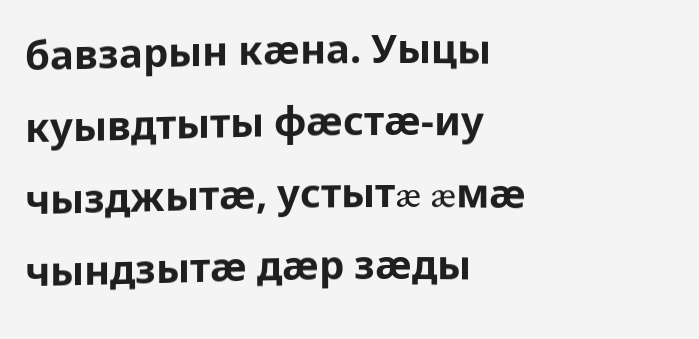бавзарын кæна. Уыцы куывдтыты фæстæ-иу чызджытæ, устытæ æмæ чындзытæ дæр зæды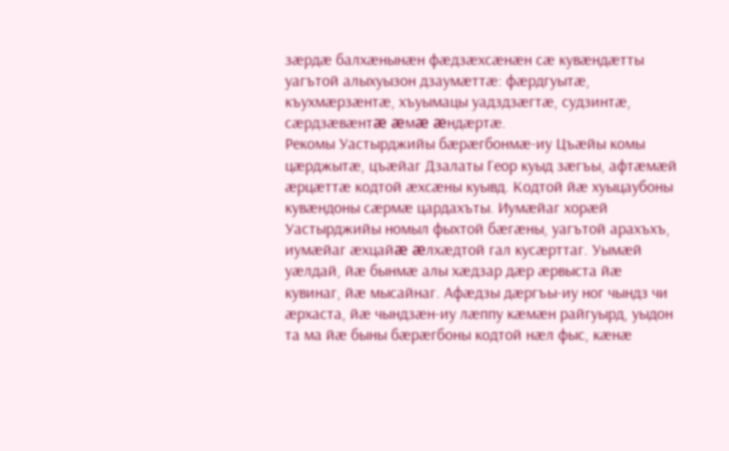зæрдæ балхæнынæн фæдзæхсæнæн сæ кувæндæтты уагътой алыхуызон дзаумæттæ: фæрдгуытæ, къухмæрзæнтæ, хъуымацы уадздзæгтæ, судзинтæ, сæрдзæвæнтæ æмæ æндæртæ.
Рекомы Уастырджийы бæрæгбонмæ-иу Цъæйы комы цæрджытæ, цъæйаг Дзалаты Геор куыд зæгъы, афтæмæй æрцæттæ кодтой æхсæны куывд. Кодтой йæ хуыцаубоны кувæндоны сæрмæ цардахъты. Иумæйаг хорæй Уастырджийы номыл фыхтой бæгæны, уагътой арахъхъ, иумæйаг æхцайæ æлхæдтой гал кусæрттаг. Уымæй уæлдай, йæ бынмæ алы хæдзар дæр æрвыста йæ кувинаг, йæ мысайнаг. Афæдзы дæргъы-иу ног чындз чи æрхаста, йæ чындзæн-иу лæппу кæмæн райгуырд, уыдон та ма йæ быны бæрæгбоны кодтой нæл фыс, кæнæ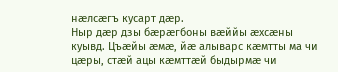нæлсæгъ кусарт дæр.
Ныр дæр дзы бæрæгбоны вæййы æхсæны куывд. Цъæйы æмæ, йæ алыварс кæмтты ма чи цæры, стæй ацы кæмттæй быдырмæ чи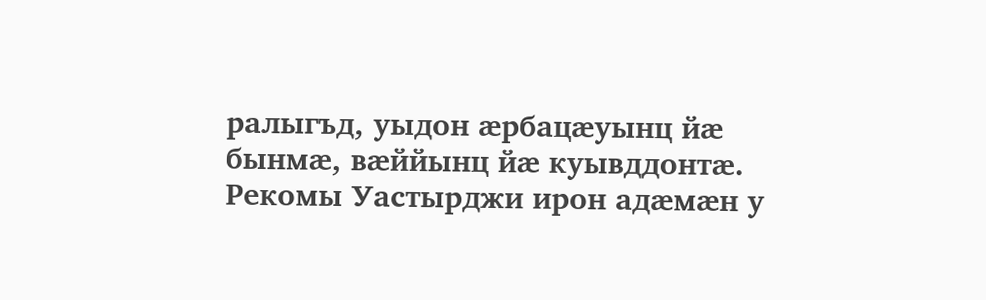ралыгъд, уыдон æрбацæуынц йæ бынмæ, вæййынц йæ куывддонтæ. Рекомы Уастырджи ирон адæмæн у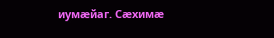иумæйаг. Сæхимæ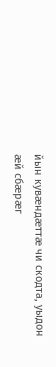йын кувæндæттæ чи скодта, уыдон æй сбæрæг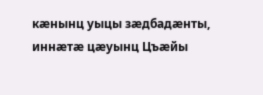кæнынц уыцы зæдбадæнты, иннæтæ цæуынц Цъæйы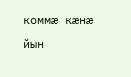коммæ кæнæ йын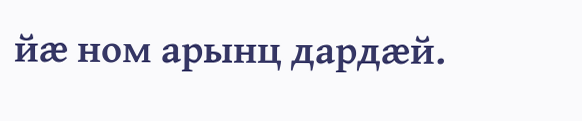йæ ном арынц дардæй.